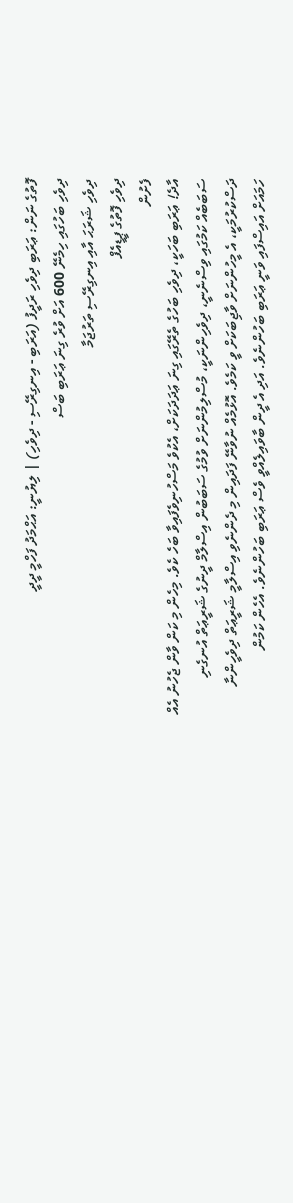ފޮތުގެ ނަން: ޢަރަބި ދިވެހި ރަދީފު (އަރަބި - އިނގިރޭސި - ދިވެހި) | ލިޔުނީ: އަޙްމަދު ފަހްމީ ދީދީ
ދިވެހި ބަހުގައި ހިމެނޭ 600 އަށް ވުރެ ގިނަ ޢަރަބި ބަސް
ދިވެހި ޝަރަޙަ އާއި އިނގިރޭސި ތަރުޖަމާ
ދިވެހި ފޮތުގެ ޕީޑީއެފް
ފެށުން
އާދެ! ޢަރަބި ބަހަކީ، ދިވެހި ބަހުގެ ތެރޭގައި ގިނަ ޢަދަދަކަށް، އެކުވެ މަސްހުނިވެފައިވާ ބަހެ ކެވެ. މިހެން މި ކަން ވާން ޖެހުނު އެއް ސަބަބެއް ކަމުގައި ވިސްނެނީ، ދިވެހިންނަކީ، މުސްލިމުންނަށް ވުމުގެ ސަބަބުން އިސްލާމް ދީނުގެ ޝަރީޢަތް އުނގެނި ދަސްކުރުމަކީ، އެ މީހުންނަށް ވާޖިބަކަށް ވީ ކަމެވެ. އޮޅުމެއް ނުވާނޭ ފަދައިން މި ދެންނެވި އިސްލާމީ ޝަރީޢަތް ދިވެހީންނާ ހަމައަށް އައިސްފައި ވަނީ ޢަރަބި ބަހުންނެވެ. އަދި އެ ދީން ބާވައިލެއްވީ ވެސް ޢަރަބި ބަހުންނެވެ. އެހެން ކަމުން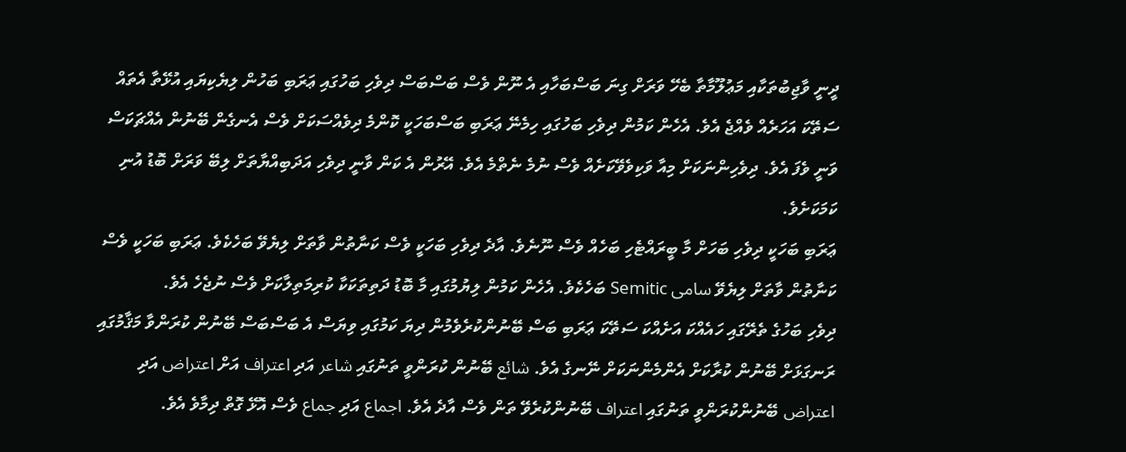ދީނީ ވާޖިބުތަކާއި މަޢުލޫމާތާ ބެހޭ ވަރަށް ގިނަ ބަސްބަހާއި އެ ނޫން ވެސް ބަސްބަސް ދިވެހި ބަހުގައި ޢަރަބި ބަހުން ލިޔެކިޔައި އުޅޭތާ އެތައް ސަތޭކަ އަހަރެއް ވެއްޖެ އެވެ. އެހެން ކަމުން ދިވެހި ބަހުގައި ހިމެނޭ ޢަރަބި ބަސްބަހަކީ ކޮންމެ ދިވެއްސަކަށް ވެސް އެނގެން ބޭނުން އެއްޗަކަސް ވަނީ ވެފަ އެވެ. ދިވެހިންނަކަށް މިއާ ވަކިވެވޭކަށެއް ވެސް ނުމެ ނެތްމެ އެވެ. އޭރުން އެ ކަން ވާނީ ދިވެހި އަދަބިއްޔާތަށް ލިބޭ ވަރަށް ބޮޑު އުނި ކަމަކަށެވެ.
ޢަރަބި ބަހަކީ ދިވެހި ބަހަށް މާ ބީރައްޓެހި ބަހެއް ވެސް ނޫނެވެ. އާދެ ދިވެހި ބަހަކީ ވެސް ކަނާތުން ވާތަށް ލިޔެވޭ ބަހެކެވެ. ޢަރަބި ބަހަކީ ވެސް ކަނާތުން ވާތަށް ލިޔެވޭ سامى Semitic ބަހެކެވެ. އެހެން ކަމުން ލިޔުމުގައި މާ ބޮޑު ދަތިތަކަކާ ކުރިމަތިލާކަށް ވެސް ނުޖެހެ އެވެ.
ދިވެހި ބަހުގެ ތެރޭގައި ހައެއްކަ އަށެއްކަ ސަތޭކަ ޢަރަބި ބަސް ބޭނުންކުރެވެމުން ދިޔަ ކަމުގައި ވިޔަސް އެ ބަސްބަސް ބޭނުން ކުރަންވާ މަޤާމުގައި ރަނގަޅަށް ބޭނުން ކުރާކަށް އެންމެންނަކަށް ނޭނގެ އެވެ. شائع ބޭނުން ކުރަންވީ ތަނުގައި شاعر އަދި اعتراف އަށް اعتراض އަދި اعتراض ބޭނުންކުރަންވީ ތަނުގައި اعتراف ބޭނުންކުރެވޭ ތަން ވެސް އާދެ އެވެ. اجماع އަދި جماع ވެސް އޮޅޭ ގޮތް ދިމާވެ އެވެ.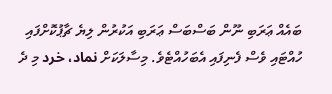ބައެއް ޢަރަބި ނޫން ބަސްބަސް ޢަރަބި އަކުރުން ލިޔެ ޗާޕުކޮށްފައި ހުއްޓައި ވެސް ފެނިފައި އެބަހުއްޓެވެ. މިސާލަކަށް نماد، خرد މި ދެ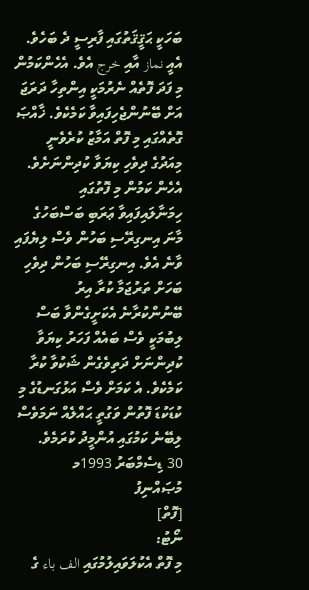ބަހަކީ ޙަޤީޤަތުގައި ފާރިސީ ދެ ބަހެވެ. އެއީ نماز އާއި خرج އެވެ. އެހެންކަމުން މި ފަދަ ފޮތެއް ނެރުމަކީ އިންތިހާ ދަރަޖަ އަށް ބޭނުންޖެހިފައިވާ ކަމެކެވެ. ޚާއްޞަ ގޮތެއްގައި މި ފޮތް އަމާޒު ކުރެވެނީ މިއަދުގެ ދިވެހި ކިޔަވާ ކުދިންނަށެވެ. އެހެން ކަމުން މި ފޮތުގައި ހިމަނާލައިފައިވާ ޢަރަބި ބަސްބަހުގެ މާނަ އިނގިރޭސި ބަހުން ވެސް ލިޔެފައި ވާނެ އެވެ. އިނގިރޭސި ބަހުން ދިވެހި ބަހަށް ތަރުޖަމާ ކުރާ އިރު ބޭނުންކުރާނެ އެކަށީގެންވާ ބަސް ލިބުމަކީ ވެސް ބައެއް ފަހަރު ކިޔަވާ ކުދިންނަށް ދަތިވެގެން ޝަކުވާ ކުރާ ކަމެކެވެ. އެ ކަމަށް ވެސް އަޅުގަނޑުގެ މި ކުޑަކުޑަ ފޮތުން ވަގުތީ ޙައްލެއް ނަމަވެސް ލިބޭނެ ކަމުގައި އުންމީދު ކުރަމެވެ.
30 ޑިސެމްބަރު 1993މ
މުޞައްނިފު
[ފޮތް]
ނޯޓު:
މި ފޮތް އެކުލަވައިލުމުގައި الف باء ގެ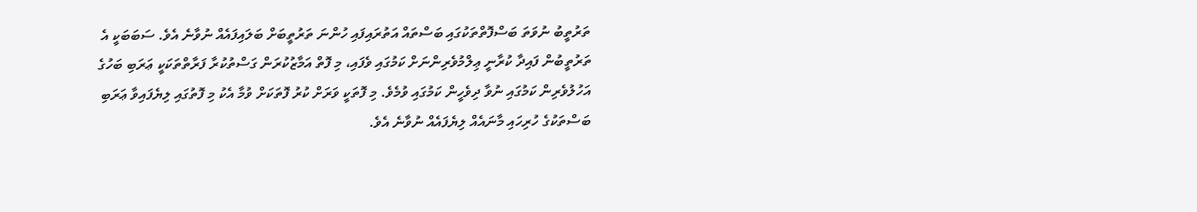ތަރުތީބު ނުވަތަ ބަސްފޮތްތަކުގައި ބަސްތައް އަތުރައިފައި ހުންނަ ތަރުތީބަށް ބަލައިފައެއް ނުވާނެ އެވެ. ސަބަބަކީ އެ ތަރުތީބުން ފައިދާ ކުރާނީ ޢިލްމުވެރިންނަށް ކަމުގައި ވެފައި، މި ފޮތް އަމާޒުކުރަން ގަސްތުކުރާ ފަރާތްތަކަކީ ޢަރަބި ބަހުގެ އަހުލުވެރިން ކަމުގައި ނުވާ ދިވެހީން ކަމުގައި ވުމެވެ. މި ފޮތަކީ ވަރަށް ކުރު ފޮތަކަށް ވުމާ އެކު މި ފޮތުގައި ލިޔެފައިވާ ޢަރަބި ބަސްތަކުގެ ހުރިހައި މާނައެއް ލިޔެފައެއް ނުވާނެ އެވެ.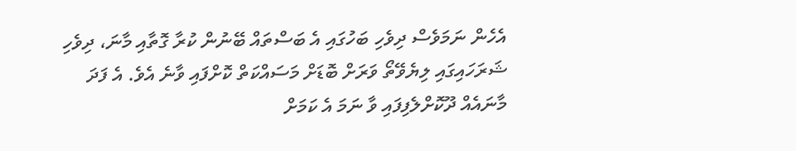އެހެން ނަމަވެސް ދިވެހި ބަހުގައި އެ ބަސްތައް ބޭނުން ކުރާ ގޮތާއި މާނަ، ދިވެހި ޝަރަހައިގައި ލިޔެވޭތޯ ވަރަށް ބޮޑަށް މަސައްކަތް ކޮށްފައި ވާނެ އެވެ. އެ ފަދަ މާނައެއް ދޫކޮށްލެފިފައި ވާ ނަމަ އެ ކަމަށް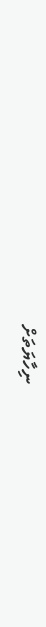ނިހާޔަތަށް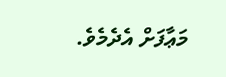މަޢާފަށް އެދެމެވެ.